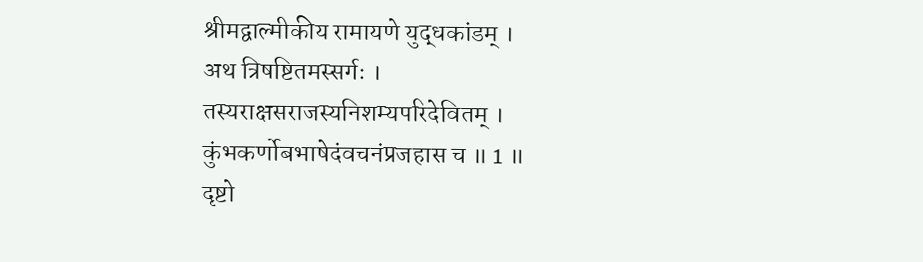श्रीमद्वाल्मीकीय रामायणे युद्धकांडम् ।
अथ त्रिषष्टितमस्सर्गः ।
तस्यराक्षसराजस्यनिशम्यपरिदेवितम् ।
कुंभकर्णोबभाषेदंवचनंप्रजहास च ॥ 1 ॥
दृष्टो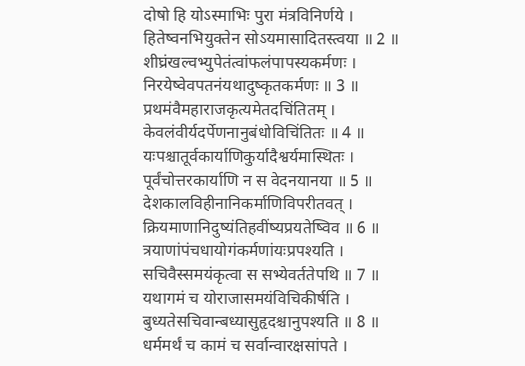दोषो हि योऽस्माभिः पुरा मंत्रविनिर्णये ।
हितेष्वनभियुक्तेन सोऽयमासादितस्त्वया ॥ 2 ॥
शीघ्रंखल्वभ्युपेतंत्वांफलंपापस्यकर्मणः ।
निरयेष्वेवपतनंयथादुष्कृतकर्मणः ॥ 3 ॥
प्रथमंवैमहाराजकृत्यमेतदचिंतितम् ।
केवलंवीर्यदर्पेणनानुबंधोविचिंतितः ॥ 4 ॥
यःपश्चातूर्वकार्याणिकुर्यादैश्वर्यमास्थितः ।
पूर्वंचोत्तरकार्याणि न स वेदनयानया ॥ 5 ॥
देशकालविहीनानिकर्माणिविपरीतवत् ।
क्रियमाणानिदुष्यंतिहवींष्यप्रयतेष्विव ॥ 6 ॥
त्रयाणांपंचधायोगंकर्मणांयःप्रपश्यति ।
सचिवैस्समयंकृत्वा स सभ्येवर्ततेपथि ॥ 7 ॥
यथागमं च योराजासमयंविचिकीर्षति ।
बुध्यतेसचिवान्बध्यासुहृदश्चानुपश्यति ॥ 8 ॥
धर्ममर्थं च कामं च सर्वान्वारक्षसांपते ।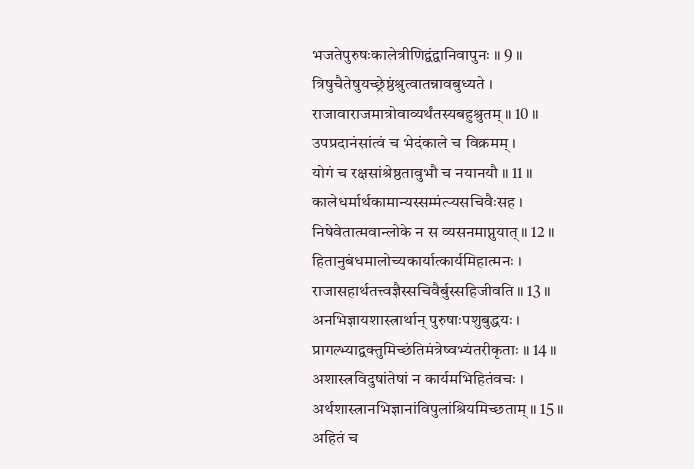भजतेपुरुषःकालेत्रीणिद्वंद्वानिवापुनः ॥ 9 ॥
त्रिषुचैतेषुयच्छ्रेष्ठंश्रुत्वातन्नावबुध्यते ।
राजावाराजमात्रोवाव्यर्थंतस्यबहुश्रुतम् ॥ 10 ॥
उपप्रदानंसांत्वं च भेदंकाले च विक्रमम् ।
योगं च रक्षसांश्रेष्ठतावुभौ च नयानयौ ॥ 11 ॥
कालेधर्मार्थकामान्यस्सम्मंत्ऱ्यसचिवैःसह ।
निषेवेतात्मवान्लोके न स व्यसनमाप्नुयात् ॥ 12 ॥
हितानुबंधमालोच्यकार्यात्कार्यमिहात्मनः ।
राजासहार्थतत्त्वज्ञैस्सचिवैर्बुस्सहिजीवति ॥ 13 ॥
अनभिज्ञायशास्त्रार्थान् पुरुषाःपशुबुद्धयः ।
प्रागल्भ्याद्वक्तुमिच्छंतिमंत्रेष्वभ्यंतरीकृताः ॥ 14 ॥
अशास्त्रविदुषांतेषां न कार्यमभिहितंवचः ।
अर्थशास्त्रानभिज्ञानांविपुलांश्रियमिच्छताम् ॥ 15 ॥
अहितं च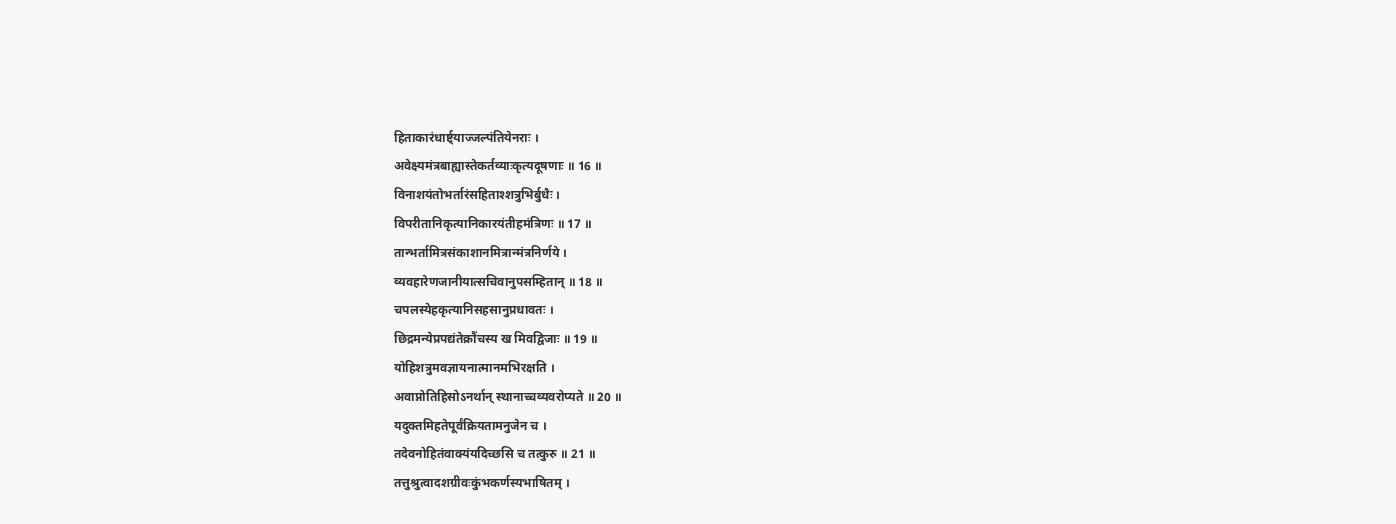हिताकारंधार्ष्ट्याज्जल्पंतियेनराः ।
अवेक्ष्यमंत्रबाह्यास्तेकर्तव्याःकृत्यदूषणाः ॥ 16 ॥
विनाशयंतोभर्तारंसहिताश्शत्रुभिर्बुधैः ।
विपरीतानिकृत्यानिकारयंतीहमंत्रिणः ॥ 17 ॥
तान्भर्तामित्रसंकाशानमित्रान्मंत्रनिर्णये ।
व्यवहारेणजानीयात्सचिवानुपसम्हितान् ॥ 18 ॥
चपलस्येहकृत्यानिसहसानुप्रधावतः ।
छिद्रमन्येप्रपद्यंतेक्रौंचस्य ख मिवद्विजाः ॥ 19 ॥
योहिशत्रुमवज्ञायनात्मानमभिरक्षति ।
अवाप्नोतिहिसोऽनर्थान् स्थानाच्चव्यवरोप्यते ॥ 20 ॥
यदुक्तमिहतेपूर्वंक्रियतामनुजेन च ।
तदेवनोहितंवाक्यंयदिच्छसि च तत्कुरु ॥ 21 ॥
तत्तुश्रुत्वादशग्रीवःकुंभकर्णस्यभाषितम् ।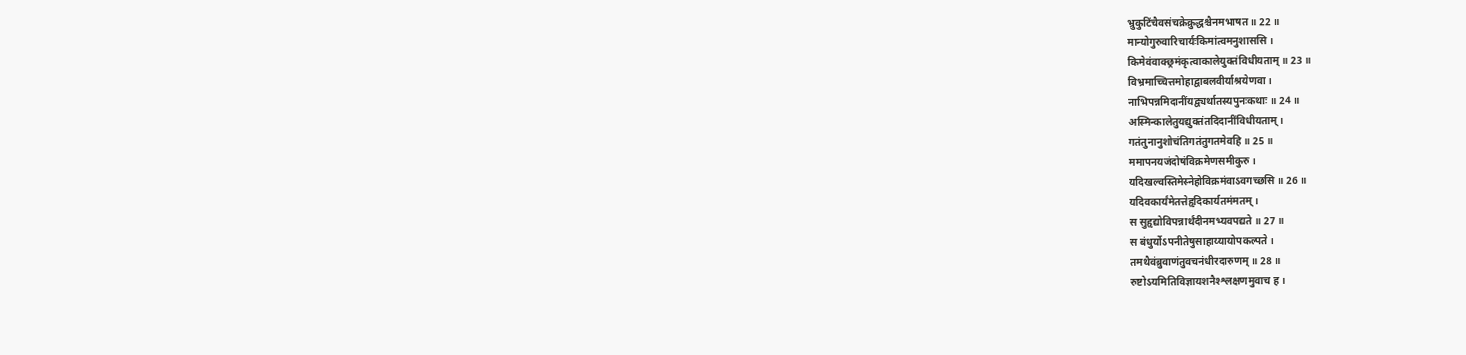भ्रुकुटिंचैवसंचक्रेक्रुद्धश्चैनमभाषत ॥ 22 ॥
मान्योगुरुवारिचार्यःकिमांत्वमनुशाससि ।
किमेवंवाक्छ्रमंकृत्वाकालेयुक्तंविधीयताम् ॥ 23 ॥
विभ्रमाच्चित्तमोहाद्वाबलवीर्याश्रयेणवा ।
नाभिपन्नमिदानींयद्व्यर्थातस्यपुनःकथाः ॥ 24 ॥
अस्मिन्कालेतुयद्युक्तंतदिदानींविधीयताम् ।
गतंतुनानुशोचंतिगतंतुगतमेवहि ॥ 25 ॥
ममापनयजंदोषंविक्रमेणसमीकुरु ।
यदिखल्वस्तिमेस्नेहोविक्रमंवाऽवगच्छसि ॥ 26 ॥
यदिवकार्यंमेतत्तेहृदिकार्यतमंमतम् ।
स सुहृद्योविपन्नार्थंदीनमभ्यवपद्यते ॥ 27 ॥
स बंधुर्योऽपनीतेषुसाहाय्यायोपकल्पते ।
तमथैवंब्रुवाणंतुवचनंधीरदारुणम् ॥ 28 ॥
रुष्टोऽयमितिविज्ञायशनैश्श्लक्षणमुवाच ह ।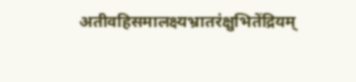अतीवहिसमालक्ष्यभ्रातरंक्षुभितेंद्रियम्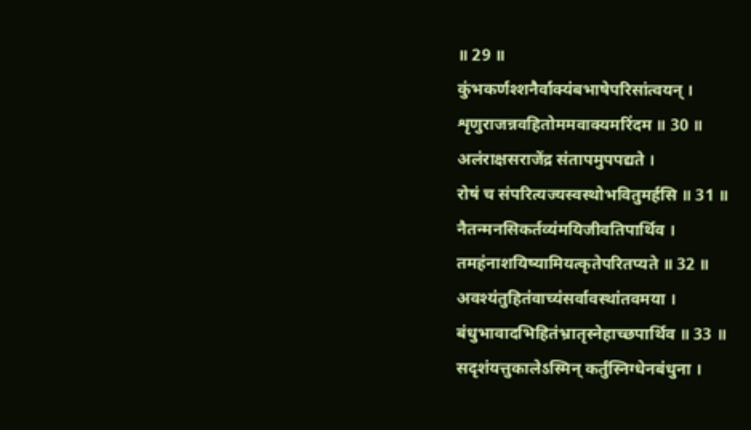॥ 29 ॥
कुंभकर्णश्शनैर्वाक्यंबभाषेपरिसांत्वयन् ।
शृणुराजन्नवहितोममवाक्यमरिंदम ॥ 30 ॥
अलंराक्षसराजेंद्र संतापमुपपद्यते ।
रोषं च संपरित्यज्यस्वस्थोभवितुमर्हसि ॥ 31 ॥
नैतन्मनसिकर्तव्यंमयिजीवतिपार्थिव ।
तमहंनाशयिष्यामियत्कृतेपरितप्यते ॥ 32 ॥
अवश्यंतुहितंवाच्यंसर्वावस्थांतवमया ।
बंधुभावादभिहितंभ्रातृस्नेहाच्छपार्थिव ॥ 33 ॥
सदृशंयत्तुकालेऽस्मिन् कर्तुंस्निग्धेनबंधुना ।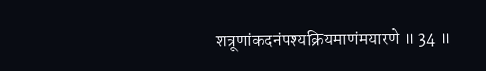शत्रूणांकदनंपश्यक्रियमाणंमयारणे ॥ 34 ॥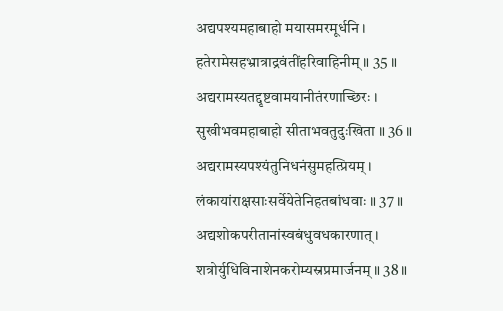अद्यपश्यमहाबाहो मयासमरमूर्धनि ।
हतेरामेसहभ्रात्राद्रवंतींहरिवाहिनीम् ॥ 35 ॥
अद्यरामस्यतद्दृष्टवामयानीतंरणाच्छिरः ।
सुखीभवमहाबाहो सीताभवतुदुःखिता ॥ 36 ॥
अद्यरामस्यपश्यंतुनिधनंसुमहत्प्रियम् ।
लंकायांराक्षसाःसर्वेयेतेनिहतबांधवाः ॥ 37 ॥
अद्यशोकपरीतानांस्वबंधुवधकारणात् ।
शत्रोर्युधिविनाशेनकरोम्यस्रप्रमार्जनम् ॥ 38 ॥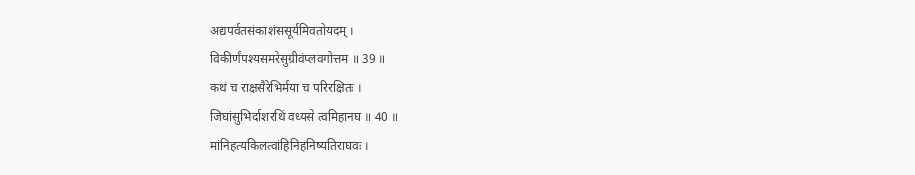अद्यपर्वतसंकाशंससूर्यमिवतोयदम् ।
विकीर्णंपश्यसमरेसुग्रीवंप्लवगोत्तम ॥ 39 ॥
कथं च राक्षसैरेभिर्मया च परिरक्षितः ।
जिघांसुभिर्दाशरथिं वध्यसे त्वमिहानघ ॥ 40 ॥
मांनिहत्यकिलत्वांहिनिहनिष्यतिराघवः ।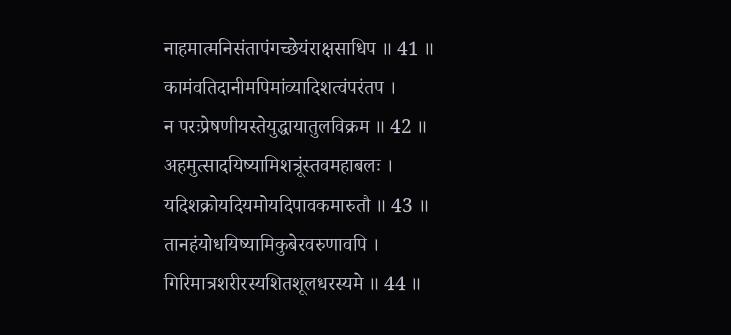नाहमात्मनिसंतापंगच्छेयंराक्षसाधिप ॥ 41 ॥
कामंवतिदानीमपिमांव्यादिशत्वंपरंतप ।
न परःप्रेषणीयस्तेयुद्धायातुलविक्रम ॥ 42 ॥
अहमुत्सादयिष्यामिशत्रूंस्तवमहाबलः ।
यदिशक्रोयदियमोयदिपावकमारुतौ ॥ 43 ॥
तानहंयोधयिष्यामिकुबेरवरुणावपि ।
गिरिमात्रशरीरस्यशितशूलधरस्यमे ॥ 44 ॥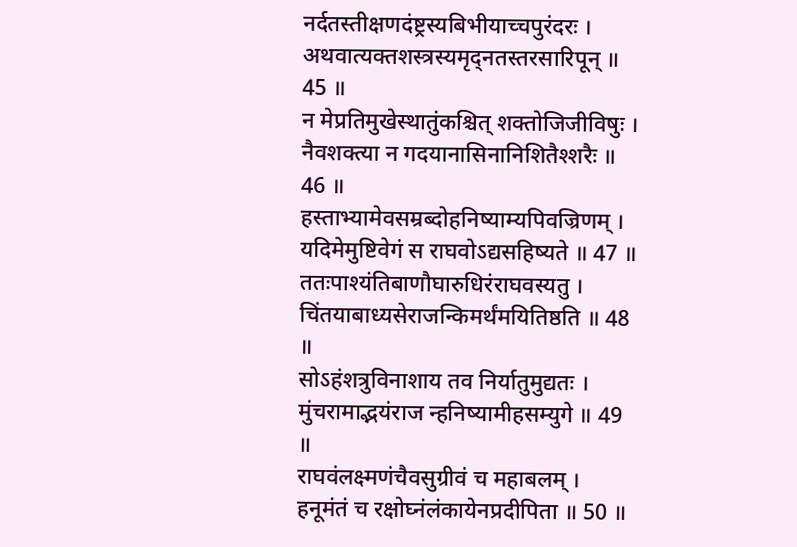नर्दतस्तीक्षणदंष्ट्रस्यबिभीयाच्चपुरंदरः ।
अथवात्यक्तशस्त्रस्यमृद्नतस्तरसारिपून् ॥ 45 ॥
न मेप्रतिमुखेस्थातुंकश्चित् शक्तोजिजीविषुः ।
नैवशक्त्या न गदयानासिनानिशितैश्शरैः ॥ 46 ॥
हस्ताभ्यामेवसम्रब्दोहनिष्याम्यपिवज्रिणम् ।
यदिमेमुष्टिवेगं स राघवोऽद्यसहिष्यते ॥ 47 ॥
ततःपाश्यंतिबाणौघारुधिरंराघवस्यतु ।
चिंतयाबाध्यसेराजन्किमर्थंमयितिष्ठति ॥ 48 ॥
सोऽहंशत्रुविनाशाय तव निर्यातुमुद्यतः ।
मुंचरामाद्भयंराज न्हनिष्यामीहसम्युगे ॥ 49 ॥
राघवंलक्ष्मणंचैवसुग्रीवं च महाबलम् ।
हनूमंतं च रक्षोघ्नंलंकायेनप्रदीपिता ॥ 50 ॥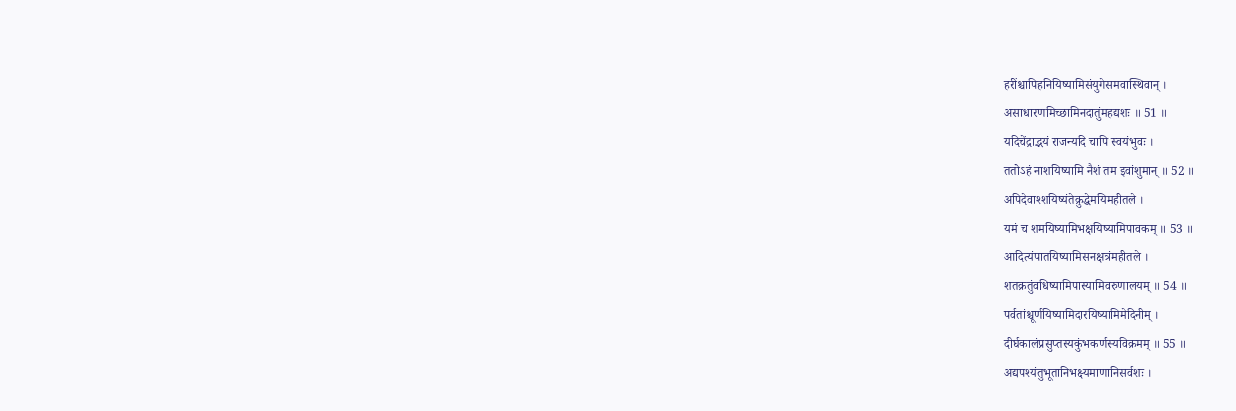हरींश्चापिहनियिष्यामिसंयुगेसमवास्थिवान् ।
असाधारणमिच्छामिनदातुंमहद्यशः ॥ 51 ॥
यदिचेंद्राद्भयं राजन्यदि चापि स्वयंभुवः ।
ततोऽहं नाशयिष्यामि नैशं तम इवांशुमान् ॥ 52 ॥
अपिदेवाश्शयिष्यंतेक्रुद्धेमयिमहीतले ।
यमं च शमयिष्यामिभक्षयिष्यामिपावकम् ॥ 53 ॥
आदित्यंपातयिष्यामिसनक्षत्रंमहीतले ।
शतक्रतुंवधिष्यामिपास्यामिवरुणालयम् ॥ 54 ॥
पर्वतांश्चूर्णयिष्यामिदारयिष्यामिमेदिनीम् ।
दीर्घकालंप्रसुप्तस्यकुंभकर्णस्यविक्रमम् ॥ 55 ॥
अद्यपश्यंतुभूतानिभक्ष्यमाणानिसर्वशः ।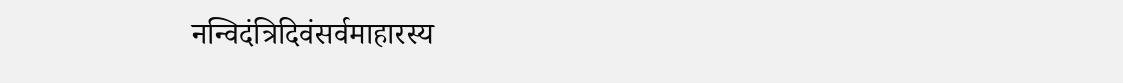नन्विदंत्रिदिवंसर्वमाहारस्य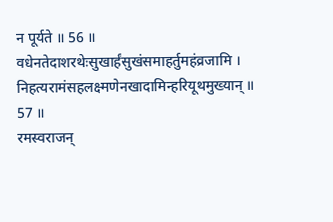न पूर्यते ॥ 56 ॥
वधेनतेदाशरथेःसुखार्हंसुखंसमाहर्तुमहंव्रजामि ।
निहत्यरामंसहलक्ष्मणेनखादामिन्हरियूथमुख्यान् ॥ 57 ॥
रमस्वराजन्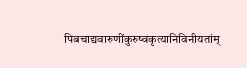पिबचाद्यवारुणींकुरुष्वकृत्यानिविनीयतांम्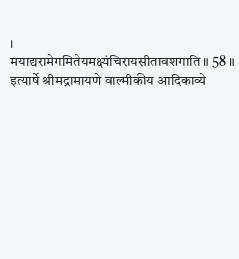।
मयाद्यरामेगमितेयमक्ष्यंचिरायसीतावशगाति ॥ 58 ॥
इत्यार्षे श्रीमद्रामायणे वाल्मीकीय आदिकाव्ये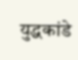युद्धकांडे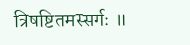त्रिषष्टितमस्सर्गः ॥